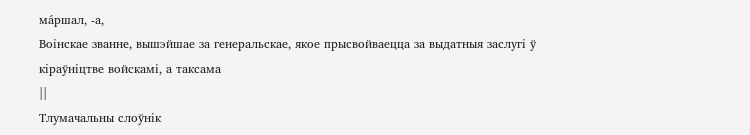ма́ршал, -а,
Воінскае званне, вышэйшае за генеральскае, якое прысвойваецца за выдатныя заслугі ў кіраўніцтве войскамі, а таксама
||
Тлумачальны слоўнік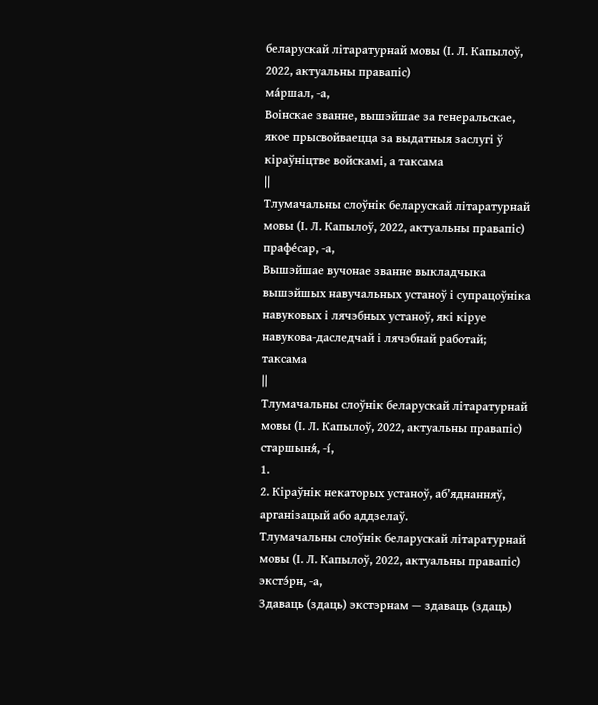беларускай літаратурнай мовы (І. Л. Капылоў, 2022, актуальны правапіс)
ма́ршал, -а,
Воінскае званне, вышэйшае за генеральскае, якое прысвойваецца за выдатныя заслугі ў кіраўніцтве войскамі, а таксама
||
Тлумачальны слоўнік беларускай літаратурнай мовы (І. Л. Капылоў, 2022, актуальны правапіс)
прафе́сар, -а,
Вышэйшае вучонае званне выкладчыка вышэйшых навучальных устаноў і супрацоўніка навуковых і лячэбных устаноў, які кіруе навукова-даследчай і лячэбнай работай; таксама
||
Тлумачальны слоўнік беларускай літаратурнай мовы (І. Л. Капылоў, 2022, актуальны правапіс)
старшыня́, -і́,
1.
2. Кіраўнік некаторых устаноў, аб’яднанняў, арганізацый або аддзелаў.
Тлумачальны слоўнік беларускай літаратурнай мовы (І. Л. Капылоў, 2022, актуальны правапіс)
экстэ́рн, -а,
Здаваць (здаць) экстэрнам — здаваць (здаць)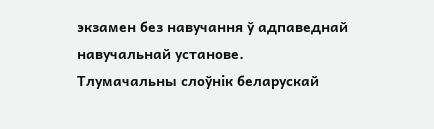экзамен без навучання ў адпаведнай навучальнай установе.
Тлумачальны слоўнік беларускай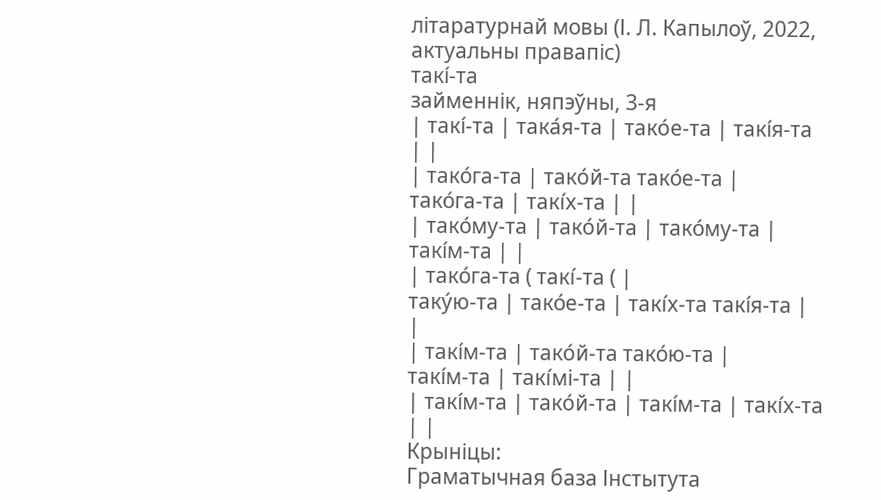літаратурнай мовы (І. Л. Капылоў, 2022, актуальны правапіс)
такі́-та
займеннік, няпэўны, 3-я
| такі́-та | така́я-та | тако́е-та | такі́я-та | |
| тако́га-та | тако́й-та тако́е-та |
тако́га-та | такі́х-та | |
| тако́му-та | тако́й-та | тако́му-та | такі́м-та | |
| тако́га-та ( такі́-та ( |
таку́ю-та | тако́е-та | такі́х-та такі́я-та |
|
| такі́м-та | тако́й-та тако́ю-та |
такі́м-та | такі́мі-та | |
| такі́м-та | тако́й-та | такі́м-та | такі́х-та | |
Крыніцы:
Граматычная база Інстытута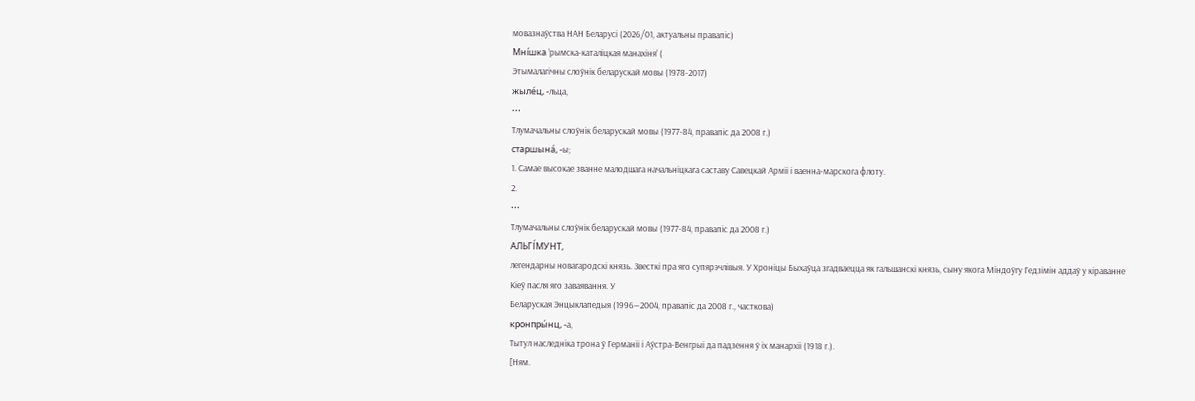мовазнаўства НАН Беларусі (2026/01, актуальны правапіс)
Мні́шка ’рымска-каталіцкая манахіня’ (
Этымалагічны слоўнік беларускай мовы (1978-2017)
жыле́ц, ‑льца,
•••
Тлумачальны слоўнік беларускай мовы (1977-84, правапіс да 2008 г.)
старшына́, ‑ы;
1. Самае высокае званне малодшага начальніцкага саставу Савецкай Арміі і ваенна-марскога флоту.
2.
•••
Тлумачальны слоўнік беларускай мовы (1977-84, правапіс да 2008 г.)
АЛЬГІ́МУНТ,
легендарны новагародскі князь. Звесткі пра яго супярэчлівыя. У Хроніцы Быхаўца згадваецца як гальшанскі князь, сыну якога Міндоўгу Гедзімін аддаў у кіраванне Кіеў пасля яго заваявання. У
Беларуская Энцыклапедыя (1996—2004, правапіс да 2008 г., часткова)
кронпры́нц, ‑а,
Тытул наследніка трона ў Германіі і Аўстра-Венгрыі да падзення ў іх манархіі (1918 г.).
[Ням.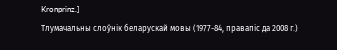Kronprinz.]
Тлумачальны слоўнік беларускай мовы (1977-84, правапіс да 2008 г.)